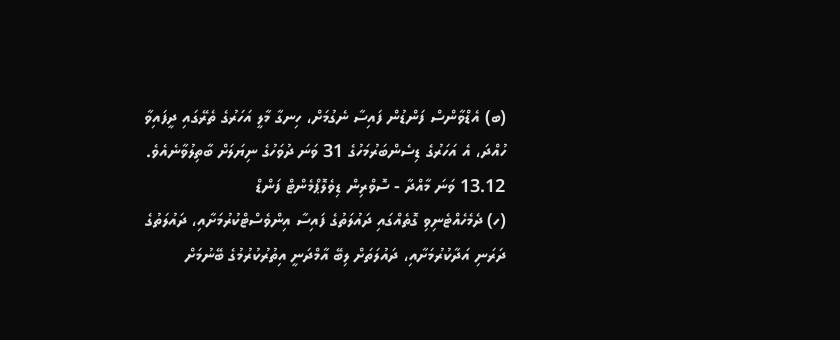(ބ) އެޑްވާންސް ފަންޑުން ފައިސާ ނެގުމަށް، ހިނގާ މާލީ އަހަރުގެ ތެރޭގައި ދީފައިވާ ހުއްދަ، އެ އަހަރުގެ ޑިސެންބަރުމަހުގެ 31 ވަނަ ދުވަހުގެ ނިޔަލަށް ބާތިލުވާނެއެވެ.
13.12 ވަނަ މާއްދާ - ސޮވްރިން ޑިވެލޮޕްމެންޓް ފަންޑް
(ހ) ދެމެހެއްޓެނިވި ގޮތެއްގައި ދައުލަތުގެ ފައިސާ އިންވެސްޓްކުރުމަށާއި، ދައުލަތުގެ ދަރަނި އަދާކުރުމަށާއި، ދައުލަތަށް ލިބޭ އާމްދަނީ އިތުރުކުރުމުގެ ބޭނުމަށް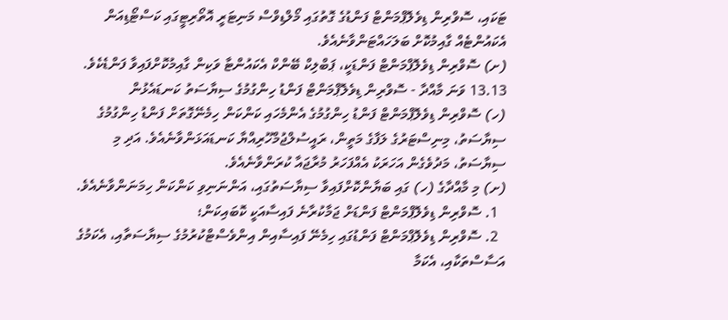ޓަކައި، ސޮވްރިން ޑިވެލޮޕްމަންޓް ފަންޑުގެ ގޮތުގައި މޯލްޑިވްސް މަނިޓަރީ އޮތޯރިޓީގައި ކަސްޓޯޑިއަން އެކައުންޓެއް ގާއިމުކޮށް ބަލަހައްޓަންވާނެއެވެ.
(ށ) ސޮވްރިން ޑިވެލޮޕްމަންޓް ފަންޑަކީ، ޕަބްލިކް ބޭންކް އެކައުންޓާ ވަކިން ގާއިމުކޮށްފައިވާ ފަންޑެކެވެ.
13.13 ވަނަ މާއްދާ - ސޮވްރިން ޑިވެލޮޕްމަންޓް ފަންޑު ހިންގުމުގެ ސިޔާސަތު ކަނޑައެޅުން
(ހ) ސޮވްރިން ޑިވެލޮޕްމަންޓް ފަންޑު ހިންގުމުގެ އެންމެހައި ކަންކަން ހިމެނޭގޮތަށް ފަންޑު ހިންގުމުގެ ސިޔާސަތު، މިނިސްޓަރުގެ ލަފާގެ މަތީން، ރައީސުލްޖުމްހޫރިއްޔާ ކަނޑައަޅަންވާނެއެވެ. އަދި މި ސިޔާސަތު، މަދުވެގެން އަހަރަކު އެއްފަހަރު މުރާޖައާ ކުރަންވާނެއެވެ.
(ށ) މި މާއްދާގެ (ހ) ގައި ބަޔާންކޮށްފައިވާ ސިޔާސަތުގައި، އަންނަނިވި ކަންކަން ހިމަނަންވާނެއެވެ.
  1. ސޮވްރިން ޑިވެލޮޕްމަންޓް ފަންޑަށް ޖަމާކުރާނެ ފައިސާއަކީ ކޮބައިކަން؛
  2. ސޮވްރިން ޑިވެލޮޕްމަންޓް ފަންޑުގައި ހިމެނޭ ފައިސާއިން އިންވެސްޓްކުރުމުގެ ސިޔާސަތާއި، އެކަމުގެ އަސާސްތަކާއި، އެކަމާ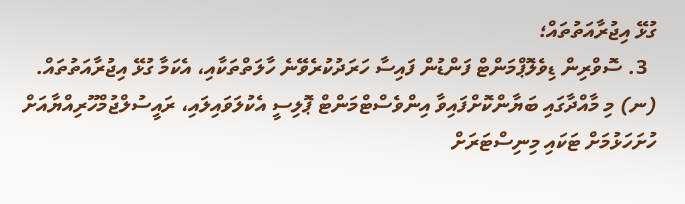ގުޅޭ އިޖުރާއަތުތައް؛
  3. ސޮވްރިން ޑިވެލޮޕްމަންޓް ފަންޑުން ފައިސާ ހަރަދުކުރެވޭނެ ހާލަތްތަކާއި، އެކަމާ ގުޅޭ އިޖުރާއަތުތައް.
(ނ) މި މާއްދާގައި ބަޔާންކޮށްފައިވާ އިންވެސްޓްމަންޓް ޕޮލިސީ އެކުލަވައިލައި، ރައީސުލްޖުމްހޫރިއްޔާއަށް ހުށަހަޅުމަށް ޓަކައި މިނިސްޓަރަށް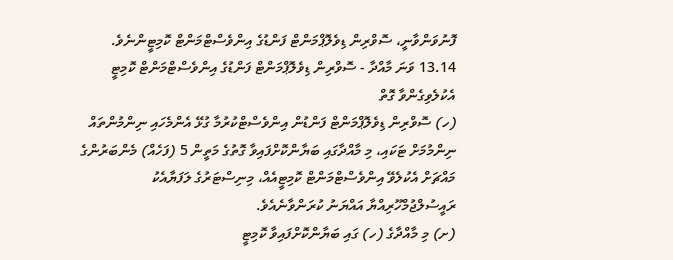ފޮނުވަންވާނީ، ސޮވްރިން ޑިވެލޮޕްމަންޓް ފަންޑުގެ އިންވެސްޓްމަންޓް ކޮމިޓީންނެވެ.
13.14 ވަނަ މާއްދާ - ސޮވްރިން ޑިވެލޮޕްމަންޓް ފަންޑުގެ އިންވެސްޓްމަންޓް ކޮމިޓީ އެކުލެވިގެންވާ ގޮތް
(ހ) ސޮވްރިން ޑިވެލޮޕްމަންޓް ފަންޑުން އިންވެސްޓްކުރުމާ ގުޅޭ އެންމެހައި ނިންމުންތައް ނިންމުމަށް ޓަކައި، މި މާއްދާގައި ބަޔާންކޮށްފައިވާ ގޮތުގެ މަތީން 5 (ފަހެއް) މެންބަރުންގެ މައްޗަށް އެކުލެވޭ އިންވެސްޓްމަންޓް ކޮމިޓީއެއް، މިނިސްޓަރުގެ ލަފަޔާއެކު ރައީސުލްޖުމްހޫރިއްޔާ އައްޔަނު ކުރަންވާނެއެވެ.
(ށ) މި މާއްދާގެ (ހ) ގައި ބަޔާންކޮށްފައިވާ ކޮމިޓީ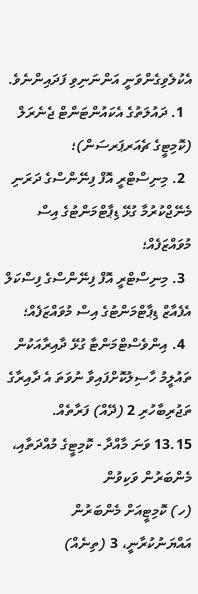އެކުލެވިގެންވަނީ އަންނަނިވި ފަދައިންނެވެ.
  1. ދައުލަތުގެ އެކައުންޓަންޓް ޖެނެރަލް (ކޮމިޓީގެ ޗެއަރޕަރސަން)؛
  2. މިނިސްޓްރީ އޮފް ފިނޭންސްގެ ދަރަނި މެނޭޖްކުރުމާ ގުޅޭ ޑިޕާޓްމަންޓުގެ އިސް މުވައްޒަފެއް؛
  3. މިނިސްޓްރީ އޮފް ފިނޭންސްގެ ފިސްކަލް އެފެއާޒް ޑިޕާޓްމަންޓުގެ އިސް މުވައްޒަފެއް؛
  4. އިންވެސްޓްމަންޓާ ގުޅޭ ދާއިރާއަކުން ތައުލީމު ހާސިލުކޮށްފައިވާ ނުވަތަ އެ ދާއިރާގެ ތަޖުރިބާހުރި 2 (ދޭއް) ފަރާތެއް.
13.15 ވަނަ މާއްދާ - ކޮމިޓީގެ މުއްދަތާއި، މެންބަރުން ވަކިވުން
(ހ) ކޮމިޓީއަށް މެންބަރުން އައްޔަނުކުރާނީ، 3 (ތިނެއް)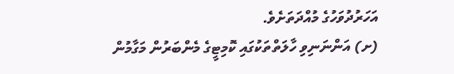އަހަރުދުވަހުގެ މުއްދަތަށެވެ.
(ށ) އަންނަނިވި ހާލަތްތަކުގައި ކޮމިޓީގެ މެންބަރުން މަގާމުން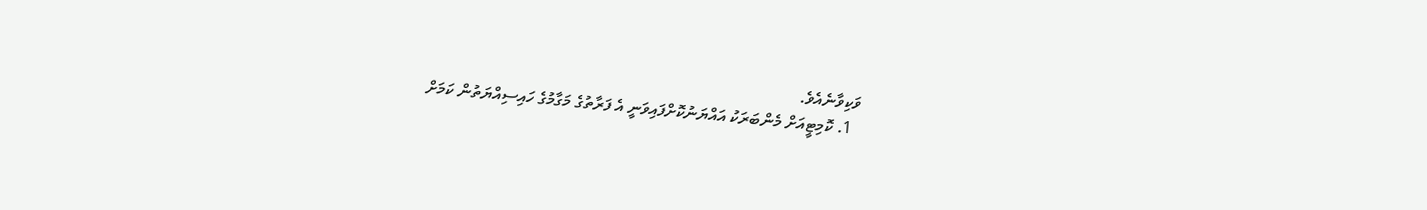ވަކިވާނެއެވެ.
  1. ކޮމިޓީއަށް މެންބަރަކު އައްޔަނުކޮށްފައިވަނީ އެ ފަރާތުގެ މަގާމުގެ ހައިސިއްޔަތުން ކަމަށް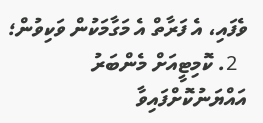ވެފައި، އެ ފަރާތް އެ މަގާމަކުން ވަކިވުން؛
  2. ކޮމިޓީއަށް މެންބަރު އައްޔަނުކޮށްފައިވާ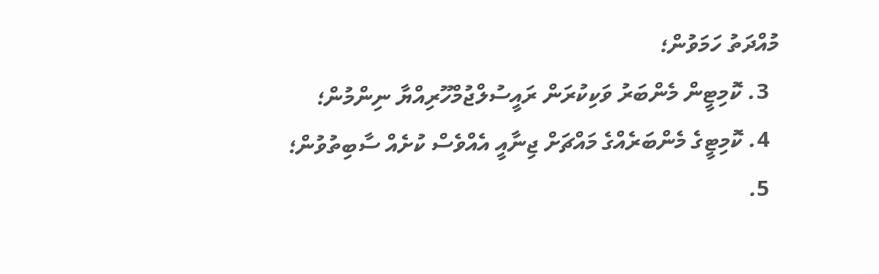މުއްދަތު ހަމަވުން؛
  3. ކޮމިޓީން މެންބަރު ވަކިކުރަން ރައީސުލްޖުމްހޫރިއްޔާ ނިންމުން؛
  4. ކޮމިޓީގެ މެންބަރެއްގެ މައްޗަށް ޖިނާއީ އެއްވެސް ކުށެއް ސާބިތުވުން؛
  5.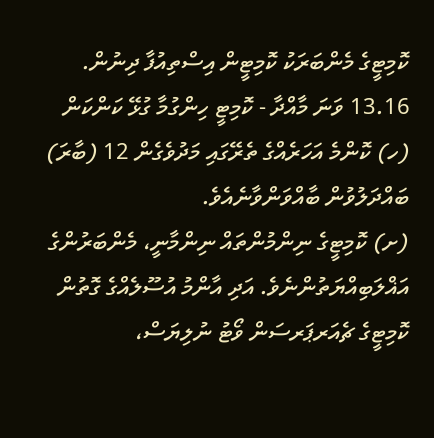ކޮމިޓީގެ މެންބަރަކު ކޮމިޓީން އިސްތިއުފާ ދިނުން.
13.16 ވަނަ މާއްދާ - ކޮމިޓީ ހިންގުމާ ގުޅޭ ކަންކަން
(ހ) ކޮންމެ އަހަރެއްގެ ތެރޭގައި މަދުވެގެން 12 (ބާރަ) ބައްދަލުވުން ބާއްވަންވާނެއެވެ.
(ށ) ކޮމިޓީގެ ނިންމުންތައް ނިންމާނީ، މެންބަރުންގެ އަޣްލަބިއްޔަތުންނެވެ. އަދި އާންމު އުސޫލެއްގެ ގޮތުން ކޮމިޓީގެ ޗެއަރޕަރސަން ވޯޓު ނުލިޔަސް،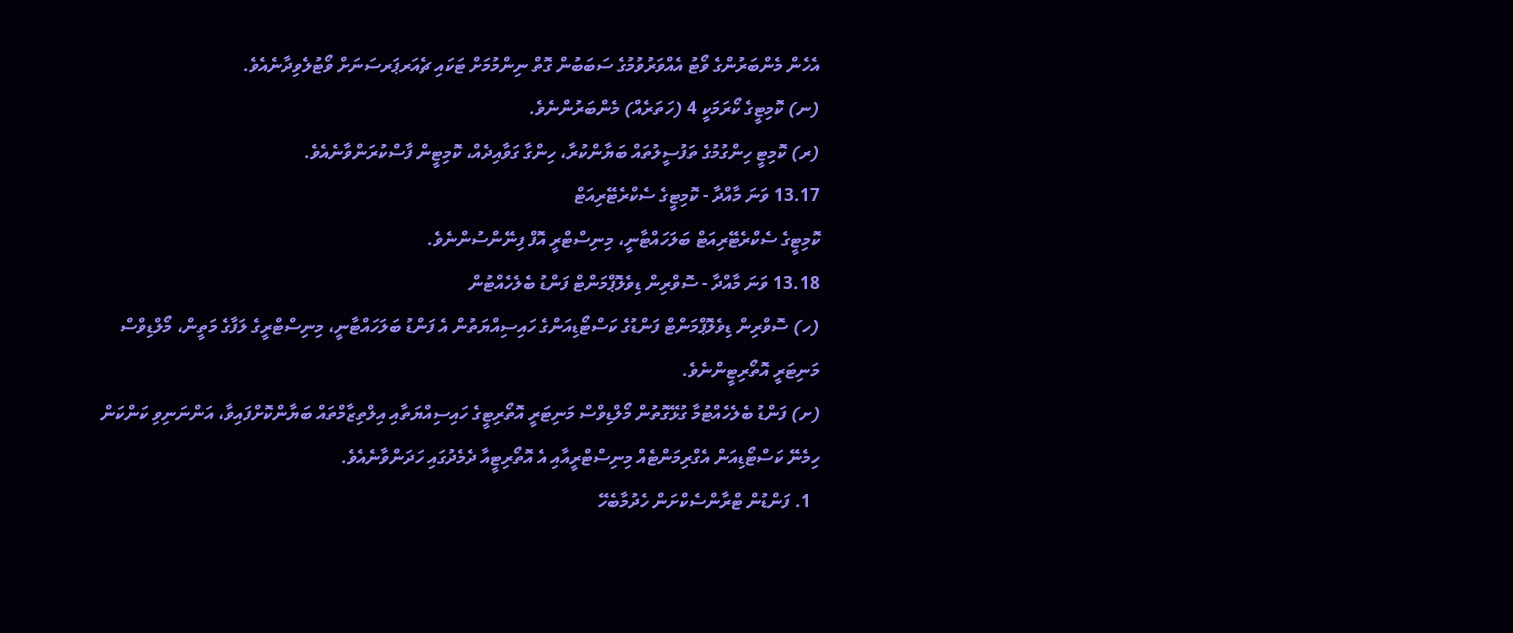އެހެން މެންބަރުންގެ ވޯޓު އެއްވަރުވުމުގެ ސަބަބުން ގޮތް ނިންމުމަށް ޓަކައި ޗެއަރޕަރސަނަށް ވޯޓުލެވިދާނެއެވެ.
(ނ) ކޮމިޓީގެ ކޯރަމަކީ 4 (ހަތަރެއް) މެންބަރުންނެވެ.
(ރ) ކޮމިޓީ ހިންގުމުގެ ތަފުސީލުތައް ބަޔާންކުރާ، ހިންގާ ގަވާއިދެއް، ކޮމިޓީން ފާސްކުރަންވާނެއެވެ.
13.17 ވަނަ މާއްދާ - ކޮމިޓީގެ ސެކްރެޓޭރިއަޓް
ކޮމިޓީގެ ސެކްރެޓޭރިއަޓް ބަލަހައްޓާނީ، މިނިސްޓްރީ އޮފް ފިނޭންސުންނެވެ.
13.18 ވަނަ މާއްދާ - ސޮވްރިން ޑިވެލޮޕްމަންޓް ފަންޑު ބެލެހެއްޓުން
(ހ) ސޮވްރިން ޑިވެލޮޕްމަންޓް ފަންޑުގެ ކަސްޓޯޑިއަންގެ ހައިސިއްޔަތުން އެ ފަންޑު ބަލަހައްޓާނީ، މިނިސްޓްރީގެ ލަފާގެ މަތީން، މޯލްޑިވްސް މަނިޓަރީ އޮތޯރިޓީންނެވެ.
(ށ) ފަންޑު ބެލެހެއްޓުމާ ގުޅޭގޮތުން މޯލްޑިވްސް މަނިޓަރީ އޮތޯރިޓީގެ ހައިސިއްޔަތާއި އިލްތިޒާމްތައް ބަޔާންކޮށްފައިވާ، އަންނަނިވި ކަންކަން ހިމެނޭ ކަސްޓޯޑިއަން އެގްރިމަންޓެއް މިނިސްޓްރީއާއި އެ އޮތޯރިޓީއާ ދެމެދުގައި ހަދަންވާނެއެވެ.
  1. ފަންޑުން ޓްރާންސެކްށަން ހެދުމާބެހޭ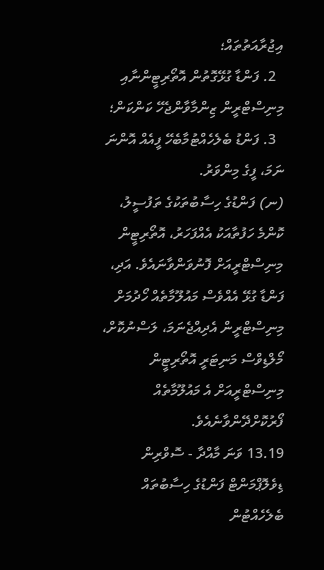އިޖުރާއަތުތައް؛
  2. ފަންޑާ ގުޅޭގޮތުން އޮތޯރިޓީންނާއި މިނިސްޓްރީން ޒިންމާވާންޖެހޭ ކަންކަން؛
  3. ފަންޑު ބެލެހެއްޓުމާބެހޭ ފީއެއް އޮންނަ ނަމަ، ފީގެ މިންވަރު.
(ނ) ފަންޑުގެ ހިސާބުތަކުގެ ތަފުސީލު، ކޮންމެ ހަފުތާއަކު އެއްފަހަރު، އޮތޯރިޓީން މިނިސްޓްރީއަށް ފޮނުވަންވާނައެވެ. އަދި، ފަންޑާ ގުޅޭ އެއްވެސް މައުލޫމާތެއް ހޯދުމަށް މިނިސްޓްރީން އެދިއްޖެނަމަ، ލަސްނުކޮށް، މޯލްޑިވްސް މަނިޓަރީ އޮތޯރިޓީން މިނިސްޓްރީއަށް އެ މައުލޫމާތެއް ފޯރުކޮށްދޭންވާނެއެވެ.
13.19 ވަނަ މާއްދާ - ސޮވްރިން ޑިވެލޮޕްމަންޓް ފަންޑުގެ ހިސާބުތައް ބެލެހެއްޓުން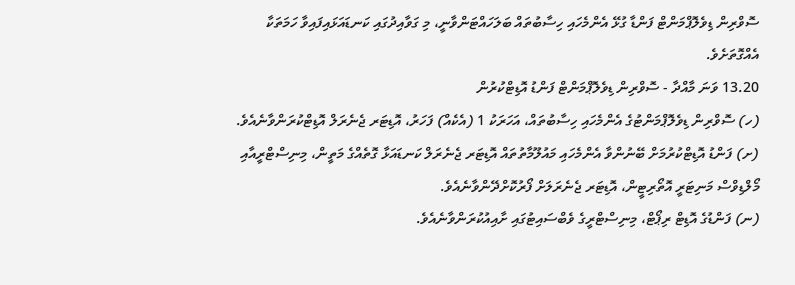ސޮވްރިން ޑިވެލޮޕްމަންޓް ފަންޑާ ގުޅޭ އެންމެހައި ހިސާބުތައް ބަލަހައްޓަންވާނީ، މި ގަވާއިދުގައި ކަނޑައަޅައިފައިވާ ހަމަތަކާ އެއްގޮތަށެވެ.
13.20 ވަނަ މާއްދާ - ސޮވްރިން ޑިވެލޮޕްމަންޓް ފަންޑު އޮޑިޓްކުރުން
(ހ) ސޮވްރިން ޑިވެލޮޕްމަންޓުގެ އެންމެހައި ހިސާބުތައް، އަހަރަކު 1 (އެކެއް) ފަހަރު، އޮޑިޓަރ ޖެނެރަލް އޮޑިޓްކުރަންވާނެއެވެ.
(ށ) ފަންޑު އޮޑިޓްކުރުމަށް ބޭނުންވާ އެންމެހައި މައުލޫމާތުތައް އޮޑިޓަރ ޖެނެރަލް ކަނޑައަޅާ ގޮތެއްގެ މަތީން، މިނިސްޓްރީއާއި މޯލްޑިވްސް މަނިޓަރީ އޮތޯރިޓީން، އޮޑިޓަރ ޖެނެރަލަށް ފޯރުކޮށްދޭންވާނެއެވެ.
(ނ) ފަންޑުގެ އޮޑިޓް ރިޕޯޓް، މިނިސްޓްރީގެ ވެބްސައިޓުގައި ށާއިއުކުރަންވާނެއެވެ.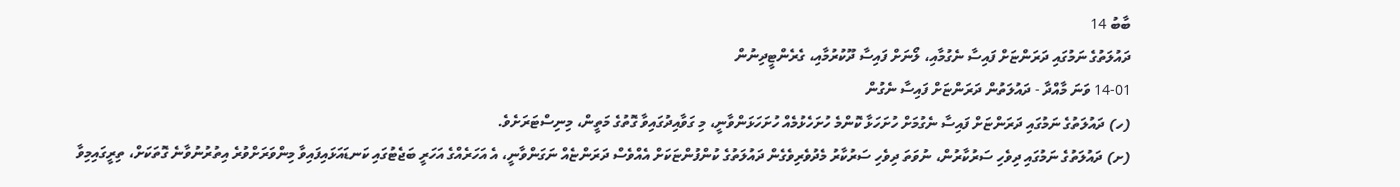ބާބު 14
ދައުލަތުގެ ނަމުގައި ދަރަންޏަށް ފައިސާ ނެގުމާއި، ލޯނަށް ފައިސާ ދޫކުރުމާއި، ގެރެންޓީދިނުން
14-01 ވަނަ މާއްދާ - ދައުލަތުން ދަރަންޏަށް ފައިސާ ނެގުން
(ހ) ދައުލަތުގެ ނަމުގައި ދަރަންޏަށް ފައިސާ ނެގުމަށް ހުށަހަޅާ ކޮންމެ ހުށަހެޅުމެއް ހުށަހަޅަންވާނީ، މި ގަވާއިދުގައިވާ ގޮތުގެ މަތީން، މިނިސްޓަރަށެވެ.
(ށ) ދައުލަތުގެ ނަމުގައި ދިވެހި ސަރުކާރުން، ނުވަތަ ދިވެހި ސަރުކާރު މެދުވެރިވެގެން ދައުލަތުގެ ކުންފުންޏަކަށް އެއްވެސް ދަރަންޏެއް ނަގަންވާނީ، އެ އަހަރެއްގެ އަހަރީ ބަޖެޓުގައި ކަނޑައަޅައިފައިވާ މިންވަރަށްވުރެ އިތުރުނުވާނެ ގޮތަކަށް، ތިރީގައިމިވާ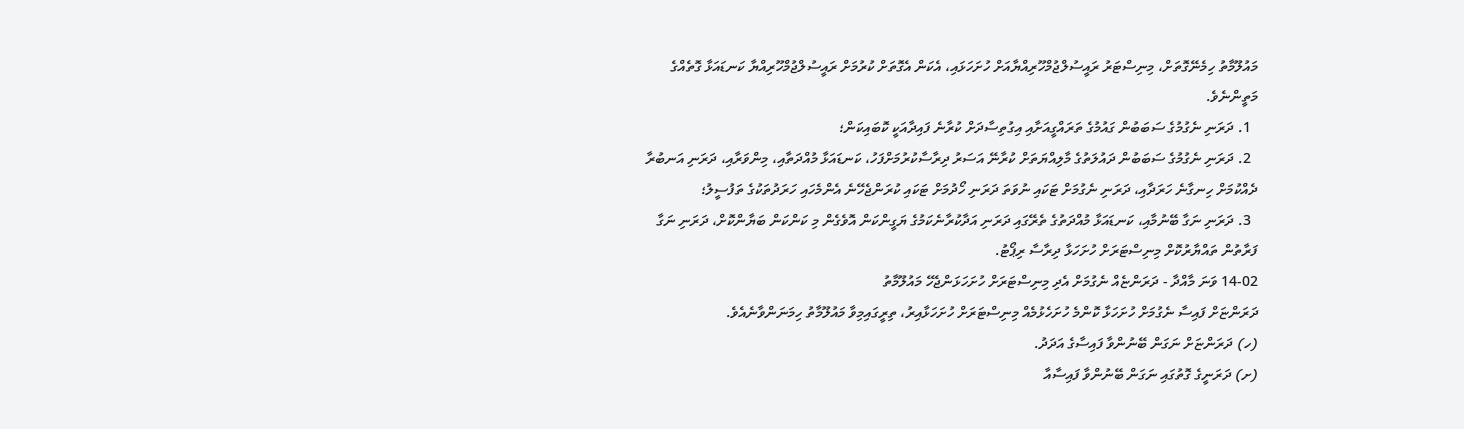މައުލޫމާތު ހިމެނޭގޮތަށް، މިނިސްޓަރު ރައީސުލްޖުމްހޫރިއްޔާއަށް ހުށަހަޅައި، އެކަން އެގޮތަށް ކުރުމަށް ރައީސުލްޖުމްހޫރިއްޔާ ކަނޑައަޅާ ގޮތެއްގެ މަތީންނެވެ.
  1. ދަރަނި ނެގުމުގެ ސަބަބުން ގައުމުގެ ތަރައްގީއަށާއި އިގުތިސާދަށް ކުރާނެ ފައިދާއަކީ ކޮބައިކަން؛
  2. ދަރަނި ނެގުމުގެ ސަބަބުން ދައުލަތުގެ މާލިއްޔަތަށް ކުރާނޭ އަސަރު ދިރާސާކުރުމަށްފަހު، ކަނޑައަޅާ މުއްދަތާއި، މިންވަރާއި، ދަރަނި އަނބުރާ ދެއްކުމަށް ހިނގާނެ ހަރަދާއި، ދަރަނި ނެގުމަށް ޓަކައި ނުވަތަ ދަރަނި ހޯދުމަށް ޓަކައި ކުރަންޖެހޭނެ އެންމެހައި ހަރަދުތަކުގެ ތަފުސީލު؛
  3. ދަރަނި ނަގާ ބޭނުމާއި، ކަނޑައަޅާ މުއްދަތުގެ ތެރޭގައި ދަރަނި އަދާކުރާނެކަމުގެ ޔަގީންކަން އޮވެގެން މި ކަންކަން ބަޔާންކޮށް، ދަރަނި ނަގާ ފަރާތުން ތައްޔާރުކޮށް މިނިސްޓަރަށް ހުށަހަޅާ ދިރާސާ ރިޕޯޓު.
14-02 ވަނަ މާއްދާ - ދަރަންޏެއް ނެގުމަށް އެދި މިނިސްޓަރަށް ހުށަހަޅަންޖެހޭ މައުލޫމާތު
ދަރަންޏަށް ފައިސާ ނެގުމަށް ހުށަހަޅާ ކޮންމެ ހުށަހެޅުމެއް މިނިސްޓަރަށް ހުށަހަޅާއިރު، ތިރީގައިމިވާ މައުލޫމާތު ހިމަނަންވާނެއެވެ.
(ހ) ދަރަންޏަށް ނަގަން ބޭނުންވާ ފައިސާގެ އަދަދު.
(ށ) ދަރަނީގެ ގޮތުގައި ނަގަން ބޭނުންވާ ފައިސާއާ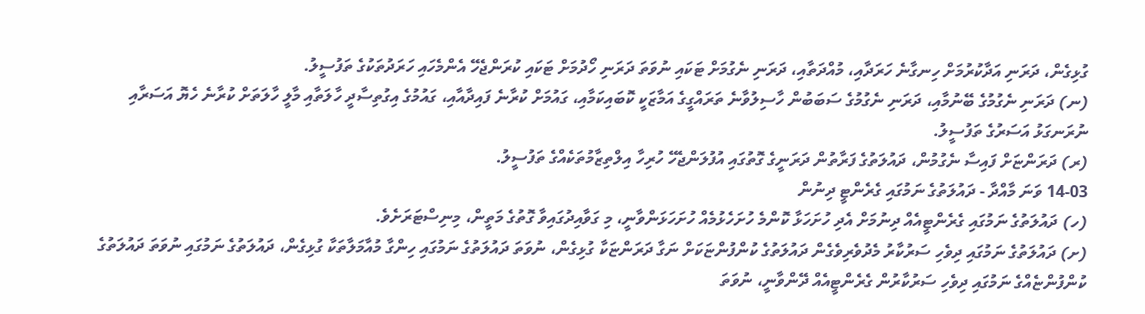ގުޅިގެން، ދަރަނި އަދާކުރުމަށް ހިނގާނެ ހަރަދާއި، މުއްދަތާއި، ދަރަނި ނެގުމަށް ޓަކައި ނުވަތަ ދަރަނި ހޯދުމަށް ޓަކައި ކުރަންޖެހޭ އެންމެހައި ހަރަދުތަކުގެ ތަފުސީލު.
(ނ) ދަރަނި ނެގުމުގެ ބޭނުމާއި، ދަރަނި ނެގުމުގެ ސަބަބުން ހާސިލުވާނެ ތަރައްގީގެ އަމާޒަކީ ކޮބައިކަމާއި، ގައުމަށް ކުރާނެ ފައިދާއާއި، ގައުމުގެ އިގުތިސާދީ ހާލަތާއި މާލީ ހާލަތަށް ކުރާނެ ހެޔޮ އަސަރާއި ނުރަނގަޅު އަސަރުގެ ތަފުސީލު.
(ރ) ދަރަންޏަށް ފައިސާ ނެގުމުން، ދައުލަތުގެ ފަރާތުން ދަރަނީގެ ގޮތުގައި އުފުލަންޖެހޭ ހުރިހާ އިލްތިޒާމުތަކެއްގެ ތަފުސީލު.
14-03 ވަނަ މާއްދާ - ދައުލަތުގެ ނަމުގައި ގެރެންޓީ ދިނުން
(ހ) ދައުލަތުގެ ނަމުގައި ގެރެންޓީއެއް ދިނުމަށް އެދި ހުށަހަޅާ ކޮންމެ ހުށަހެޅުމެއް ހުށަހަޅަންވާނީ، މި ގަވާއިދުގައިވާ ގޮތުގެ މަތީން، މިނިސްޓަރަށެވެ.
(ށ) ދައުލަތުގެ ނަމުގައި ދިވެހި ސަރުކާރު މެދުވެރިވެގެން ދައުލަތުގެ ކުންފުންޏަކަށް ނަގާ ދަރަންޏަކާ ގުޅިގެން، ނުވަތަ ދައުލަތުގެ ނަމުގައި ހިންގާ މުއާމަލާތަކާ ގުޅިގެން، ދައުލަތުގެ ނަމުގައި ނުވަތަ ދައުލަތުގެ ކުންފުންޏެއްގެ ނަމުގައި ދިވެހި ސަރުކާރުން ގެރެންޓީއެއް ދޭންވާނީ، ނުވަތަ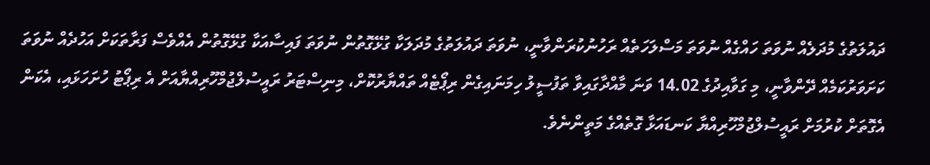ދައުލަތުގެ މުދަލެއް ނުވަތަ ހައްގެއް ނުވަތަ މަސްލަހަތެއް ރަހުނުކުރަންވާނީ، ނުވަތަ ދައުލަތުގެ މުދަލަކާ ގުޅޭގޮތުން ނުވަތަ ފައިސާއަކާ ގުޅޭގޮތުން އެއްވެސް ފަރާތަކަށް އަހުދެއް ނުވަތަ ކަށަވަރުކަމެއް ދޭންވާނީ، މި ގަވާއިދުގެ 14.02 ވަނަ މާއްދާގައިވާ ތަފުސީލު ހިމަނައިގެން ރިޕޯޓެއް ތައްޔާރުކޮށް، މިނިސްޓަރު ރައީސުލްޖުމްހޫރިއްޔާއަށް އެ ރިޕޯޓު ހުށަހަޅައި، އެކަން އެގޮތަށް ކުރުމަށް ރައީސުލްޖުމްހޫރިއްޔާ ކަނޑައަޅާ ގޮތެއްގެ މަތީންނެވެ.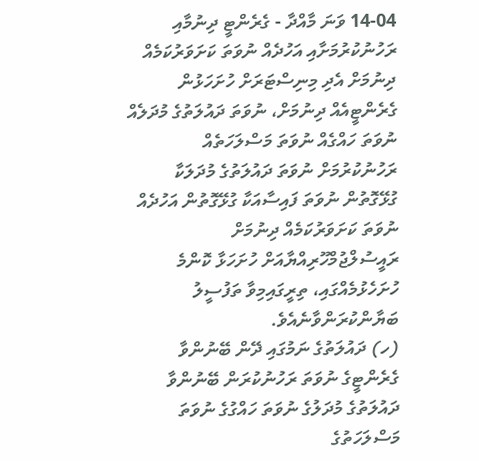14-04 ވަނަ މާއްދާ - ގެރެންޓީ ދިނުމާއި ރަހުނުކުރުމަށާއި އަހުދެއް ނުވަތަ ކަށަވަރުކަމެއް ދިނުމަށް އެދި މިނިސްޓަރަށް ހުށަހަޅުން
ގެރެންޓީއެއް ދިނުމަށް، ނުވަތަ ދައުލަތުގެ މުދަލެއް ނުވަތަ ހައްގެއް ނުވަތަ މަސްލަހަތެއް ރަހުނުކުރުމަށް ނުވަތަ ދައުލަތުގެ މުދަލަކާ ގުޅޭގޮތުން ނުވަތަ ފައިސާއަކާ ގުޅޭގޮތުން އަހުދެއް ނުވަތަ ކަށަވަރުކަމެއް ދިނުމަށް ރައީސުލްޖުމްހޫރިއްޔާއަށް ހުށަހަޅާ ކޮންމެ ހުށަހެޅުމެއްގައި، ތިރީގައިމިވާ ތަފުސީލު ބަޔާންކުރަންވާނެއެވެ.
(ހ) ދައުލަތުގެ ނަމުގައި ދޭން ބޭނުންވާ ގެރެންޓީގެ ނުވަތަ ރަހުނުކުރަން ބޭނުންވާ ދައުލަތުގެ މުދަލުގެ ނުވަތަ ހައްގުގެ ނުވަތަ މަސްލަހަތުގެ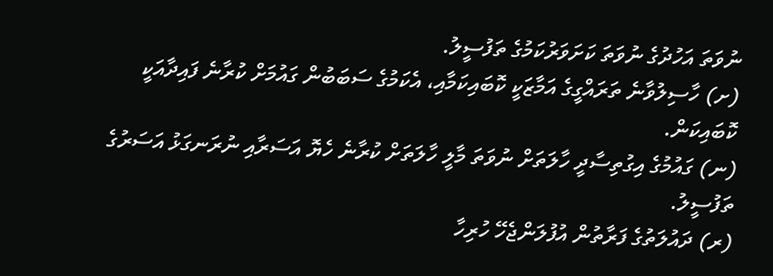ނުވަތަ އަހުދުގެ ނުވަތަ ކަށަވަރުކަމުގެ ތަފުސީލު.
(ށ) ހާސިލުވާނެ ތަރައްގީގެ އަމާޒަކީ ކޮބައިކަމާއި، އެކަމުގެ ސަބަބުން ގައުމަށް ކުރާނެ ފައިދާއަކީ ކޮބައިކަން.
(ނ) ގައުމުގެ އިގުތިސާދީ ހާލަތަށް ނުވަތަ މާލީ ހާލަތަށް ކުރާނެ ހެޔޮ އަސަރާއި ނުރަނގަޅު އަސަރުގެ ތަފުސީލު.
(ރ) ދައުލަތުގެ ފަރާތުން އުފުލަންޖެހޭ ހުރިހާ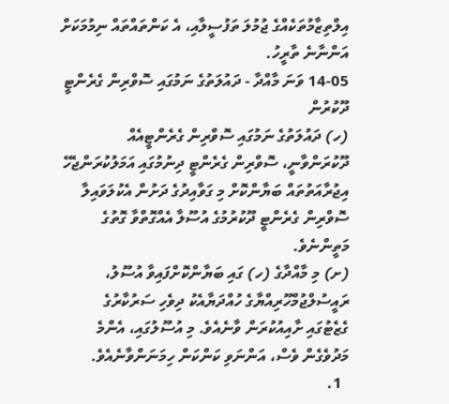އިލްތިޒާމުތަކެއްގެ ޖުމުލަ ތަފުސީލާއި، އެ ކަންތައްތައް ނިމުމަކަށް އަންނާނެ ތާރީހު.
14-05 ވަނަ މާއްދާ - ދައުލަތުގެ ނަމުގައި ސޮވްރިން ގެރެންޓީ ދޫކުރުން
(ހ) ދައުލަތުގެ ނަމުގައި ސޮވްރިން ގެރެންޓީއެއް ދޫކުރަންވާނީ، ސޮވްރިން ގެރެންޓީ ދިނުމުގައި އަމަލުކުރަންޖެހޭ އިޖުރާއަތުތައް ބަޔާންކޮށް މި ގަވާއިދުގެ ދަށުން އެކުލަވައިލާ ސޮވްރިން ގެރެންޓީ ދޫކުރުމުގެ އުސޫލާ އެއްގޮތްވާ ގޮތުގެ މަތީންނެވެ.
(ށ) މި މާއްދާގެ (ހ) ގައި ބަޔާންކޮށްފައިވާ އުސޫލު، ރައީސުލްޖުމްހޫރިއްޔާގެ ހުއްދަޔާއެކު ދިވެހި ސަރުކާރުގެ ގެޒެޓުގައި ށާއިއުކުރަން ވާނެއެވެ. މި އުސޫލުގައި، އެންމެ މަދުވެގެން ވެސް، އަންނަވި ކަންކަން ހިމަނަންވާނެއެވެ.
  1.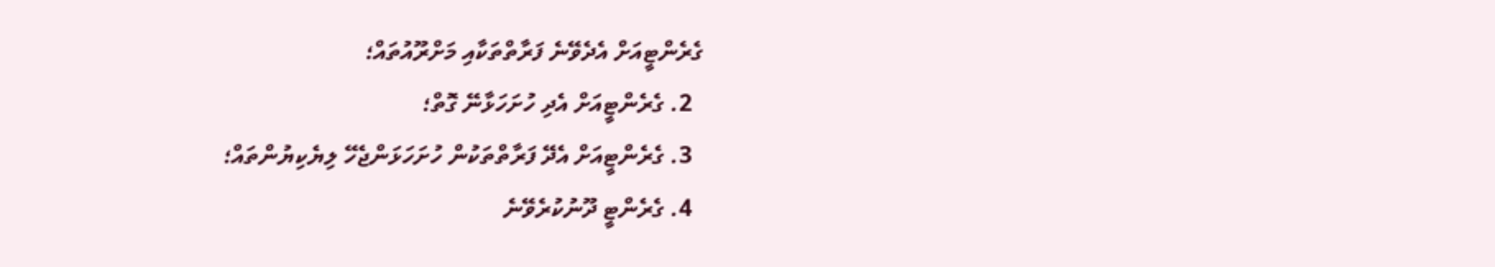ގެރެންޓީއަށް އެދެވޭނެ ފަރާތްތަކާއި މަށްރޫއުތައް؛
  2. ގެރެންޓީއަށް އެދި ހުށަހަޅާނޭ ގޮތް؛
  3. ގެރެންޓީއަށް އެދޭ ފަރާތްތަކުން ހުށަހަޅަންޖެހޭ ލިޔެކިޔުންތައް؛
  4. ގެރެންޓީ ދޫނުކުރެވޭނެ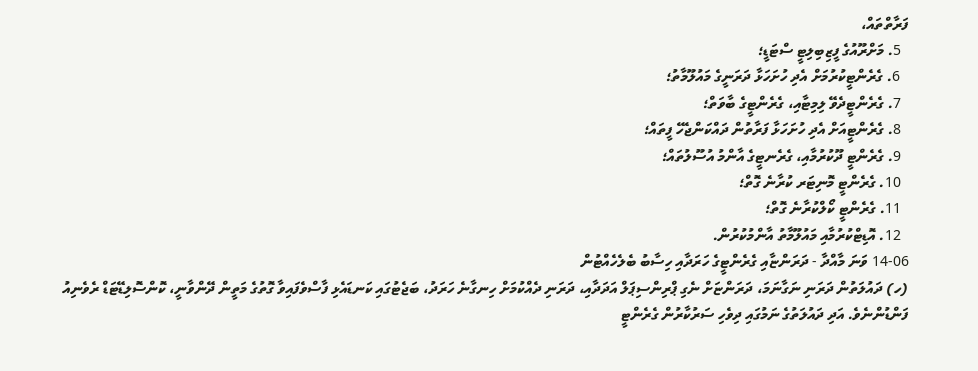ފަރާތްތައް،
  5. މަށްރޫއުގެ ފީޒިބިލިޓީ ސްޓަޑީ؛
  6. ގެރެންޓީކުރުމަށް އެދި ހުށަހަޅާ ދަރަނީގެ މައުލޫމާތު؛
  7. ގެރެންޓީދެވޭ ލިމިޓާއި، ގެރެންޓީގެ ބާވަތް؛
  8. ގެރެންޓީއަށް އެދި ހުށަހަޅާ ފަރާތުން ދައްކަންޖެހޭ ފީތައް؛
  9. ގެރެންޓީ ދޫކުރުމާއި، ގެރެނޓީގެ އާންމު އުސޫލުތައް؛
  10. ގެރެންޓީ މޮނިޓަރ ކުރާނެ ގޮތް؛
  11. ގެރެންޓީ ކޯލްކުރާނެ ގޮތް؛
  12. އޮޑިޓްކުރުމާއި މައުލޫމާތު އާންމުކުރުން.
14-06 ވަނަ މާއްދާ - ދަރަންޏާއި ގެރެންޓީގެ ހަރަދާއި ހިސާބު ބެލެހެއްޓުން
(ހ) ދައުލަތުން ދަރަނި ނަގާނަމަ، ދަރަންޏަށް ނެގި ޕްރިންސިޕަލް އަދަދާއި، ދަރަނި ދެއްކުމަށް ހިނގާނެ ހަރަދު، ބަޖެޓުގައި ކަނޑައެޅި ފާސްވެފައިވާ ގޮތުގެ މަތީން ދޭންވާނީ، ކޮންސޮލިޑޭޓަޑް ރެވެނިއު ފަންޑުންނެވެ. އަދި ދައުލަތުގެ ނަމުގައި ދިވެހި ސަރުކާރުން ގެރެންޓީ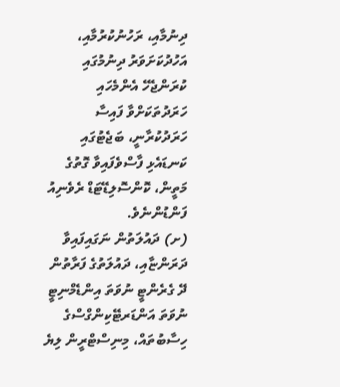ދިނުމާއި، ރަހުނުކުރުމާއި، އަހުދުކަށަވަރު ދިނުމުގައި ކުރަންޖެހޭ އެންމެހައި ހަރަދުތަކަށްވާ ފައިސާ ހަރަދުކުރާނީ، ބަޖެޓުގައި ކަނޑައެޅި ފާސްވެފައިވާ ގޮތުގެ މަތީން، ކޮންސޮލިޑޭޓަޑް ރެވެނިއު ފަންޑުންނެވެ.
(ށ) ދައުލަތުން ނަގައިފައިވާ ދަރަންޏާއި، ދައުލަތުގެ ފަރާތުން ދޭ ގެރެންޓީ ނުވަތަ އިންޑެމްނިޓީ ނުވަތަ އަންޑަރޓޭކިންގްސްގެ ހިސާބުތައް، މިނިސްޓްރީން ލިޔެ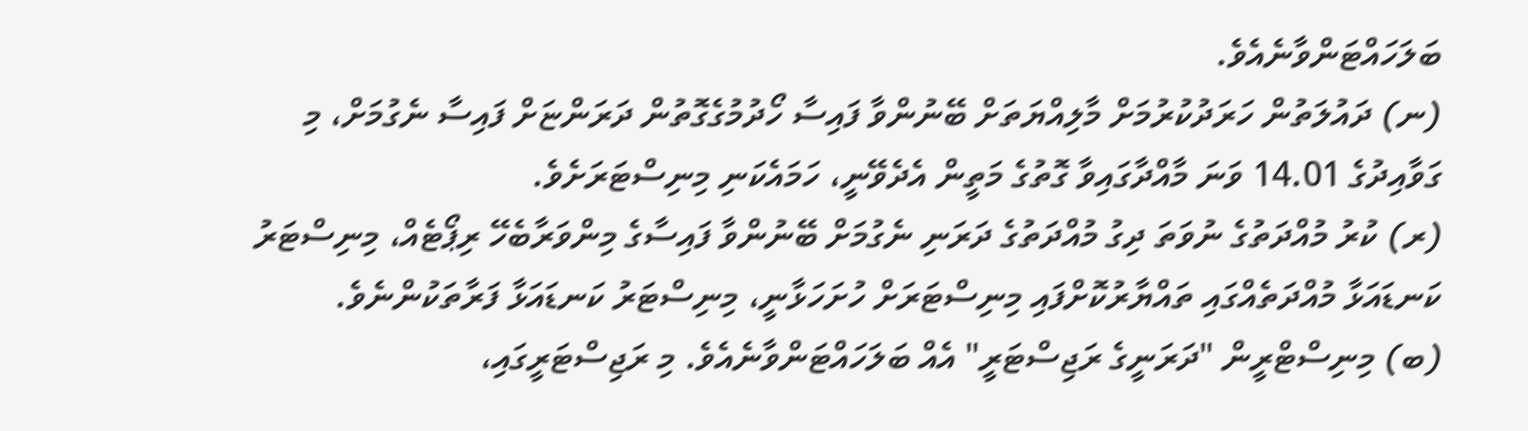ބަލަހައްޓަންވާނެއެވެ.
(ނ) ދައުލަތުން ހަރަދުކުރުމަށް މާލިއްޔަތަށް ބޭނުންވާ ފައިސާ ހޯދުމުގެގޮތުން ދަރަންޏަށް ފައިސާ ނެގުމަށް، މި ގަވާއިދުގެ 14.01 ވަނަ މާއްދާގައިވާ ގޮތުގެ މަތީން އެދެވޭނީ، ހަމައެކަނި މިނިސްޓަރަށެވެ.
(ރ) ކުރު މުއްދަތުގެ ނުވަތަ ދިގު މުއްދަތުގެ ދަރަނި ނެގުމަށް ބޭނުންވާ ފައިސާގެ މިންވަރާބެހޭ ރިޕޯޓެއް، މިނިސްޓަރު ކަނޑައަޅާ މުއްދަތެއްގައި ތައްޔާރުކޮށްފައި މިނިސްޓަރަށް ހުށަހަޅާނީ، މިނިސްޓަރު ކަނޑައަޅާ ފަރާތަކުންނެވެ.
(ބ) މިނިސްޓްރީން "ދަރަނީގެ ރަޖިސްޓަރީ" އެއް ބަލަހައްޓަންވާނެއެވެ. މި ރަޖިސްޓަރީގައި،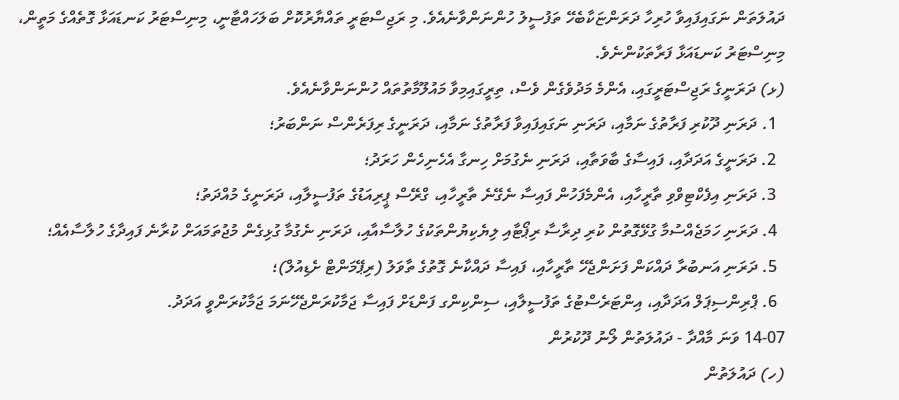ދައުލަތަން ނަގައިފައިވާ ހުރިހާ ދަރަންޏަކާބެހޭ ތަފުސީލު ހުންނަންވާނެއެވެ. މި ރަޖިސްޓަރީ ތައްޔާރުކޮށް ބަލަހައްޓާނީ، މިނިސްޓަރު ކަނޑައަޅާ ގޮތެއްގެ މަތީން، މިނިސްޓަރު ކަނޑައަޅާ ފަރާތަކުންނެވެ.
(ޅ) ދަރަނީގެ ރަޖިސްޓަރީގައި، އެންމެ މަދުވެގެން ވެސް، ތިރީގައިމިވާ މައުލޫމާތުތައް ހުންނަންވާނެއެވެ.
  1. ދަރަނި ދޫކުރި ފަރާތުގެ ނަމާއި، ދަރަނި ނަގައިފައިވާ ފަރާތުގެ ނަމާއި، ދަރަނީގެ ރިފަރެންސް ނަންބަރު؛
  2. ދަރަނީގެ އަދަދާއި، ފައިސާގެ ބާވަތާއި، ދަރަނި ނެގުމަށް ހިނގާ އެހެނިހެން ހަރަދު؛
  3. ދަރަނި އިފެކްޓިވްވި ތާރީހާއި، އެންމެފަހުން ފައިސާ ނެގޭނެ ތާރީހާއި، ގްރޭސް ޕީރިއަޑުގެ ތަފުސީލާއި، ދަރަނީގެ މުއްދަތު؛
  4. ދަރަނި ހަމަޖެއްސުމާ ގުޅޭގޮތުން ކުރި ދިރާސާ ރިޕޯޓާއި ލިޔެކިޔުންތަކުގެ ހުލާސާއާއި، ދަރަނި ނެގުމާ ގުޅިގެން މުޖުތަމައަށް ކުރާނެ ފައިދާގެ ހުލާސާއެއް؛
  5. ދަރަނި އަނބުރާ ދައްކަން ފަށަންޖެހޭ ތާރީހާއި، ފައިސާ ދައްކާނެ ގޮތުގެ ތާވަލު (ރިޕޭމަންޓް ށެޑިއުލް)؛
  6. ޕްރިންސިޕަލް އަދަދާއި، އިންޓަރެސްޓުގެ ތަފުސީލާއި، ސިންކިންގ ފަންޑަށް ފައިސާ ޖަމާކުރަންޖެހޭނަމަ ޖަމާކުރަންވީ އަދަދު.
14-07 ވަނަ މާއްދާ - ދައުލަތުން ލޯނު ދޫކުރުން
(ހ) ދައުލަތުން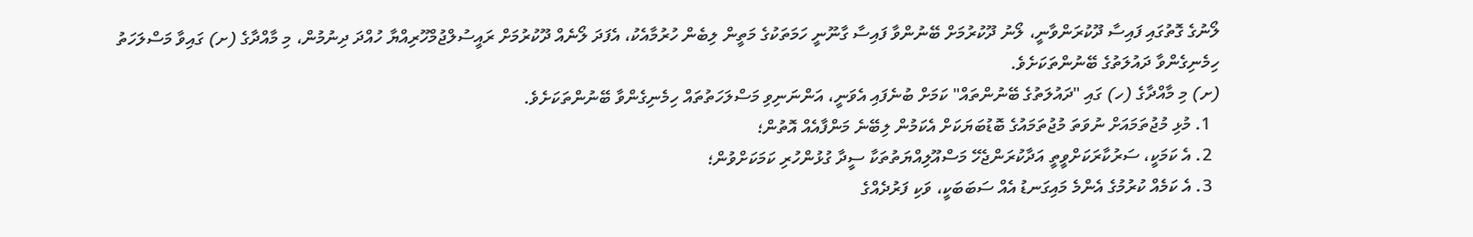ލޯނުގެ ގޮތުގައި ފައިސާ ދޫކުރަންވާނީ، ލޯނު ދޫކުރުމަށް ބޭނުންވާ ފައިސާ ގާނޫނީ ހަމަތަކުގެ މަތީން ލިބެން ހުރުމާއެކު، އެފަދަ ލޯނެއް ދޫކުރުމަށް ރައީސުލްޖުމްހޫރިއްޔާ ހުއްދަ ދިނުމުން، މި މާއްދާގެ (ށ) ގައިވާ މަސްލަހަތު ހިމެނިގެންވާ ދައުލަތުގެ ބޭނުންތަކަށެވެ.
(ށ) މި މާއްދާގެ (ހ) ގައި "ދައުލަތުގެ ބޭނުންތައް" ކަމަށް ބުނެފައި އެވަނީ، އަންނަނިވި މަސްލަހަތުތައް ހިމެނިގެންވާ ބޭނުންތަކަށެވެ.
  1. މުޅި މުޖުތަމައަށް ނުވަތަ މުޖުތަމައުގެ ބޮޑުބަޔަކަށް އެކަމުން ލިބޭނެ މަންފާއެއް އޮތުން؛
  2. އެ ކަމަކީ، ސަރުކާރަކަށްވީތީ އަދާކުރަންޖެހޭ މަސްއޫލިއްޔަތުތަކާ ސީދާ ގުޅުންހުރި ކަމަކަށްވުން؛
  3. އެ ކަމެއް ކުރުމުގެ އެންމެ މައިގަނޑު އެއް ސަބަބަކީ، ވަކި ފަރުދެއްގެ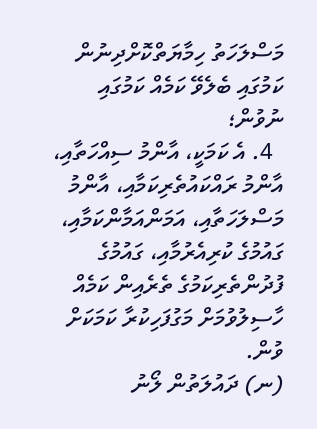މަސްލަހަތު ހިމާޔަތްކޮށްދިނުން ކަމުގައި ބެލެވޭ ކަމެއް ކަމުގައި ނުވުން؛
  4. އެ ކަމަކީ، އާންމު ސިއްހަތާއި، އާންމު ރައްކައުތެރިކަމާއި، އާންމު މަސްލަހަތާއި، އަމަންއަމާންކަމާއި، ގައުމުގެ ކުރިއެރުމާއި، ގައުމުގެ ފުދުންތެރިކަމުގެ ތެރެއިން ކަމެއް ހާސިލުވުމަށް މަގުފަހިކުރާ ކަމަކަށް ވުން.
(ނ) ދައުލަތުން ލޯނު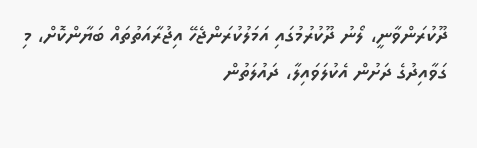ދޫކުރަންވާނީ، ލޯނު ދޫކުރުމުގައި އަމަލުކުރަންޖެހޭ އިޖުރާއަތުތައް ބަޔާންކޮށް، މި ގަވާއިދުގެ ދަށުން އެކުލަވައިލާ، ދައުލަތުން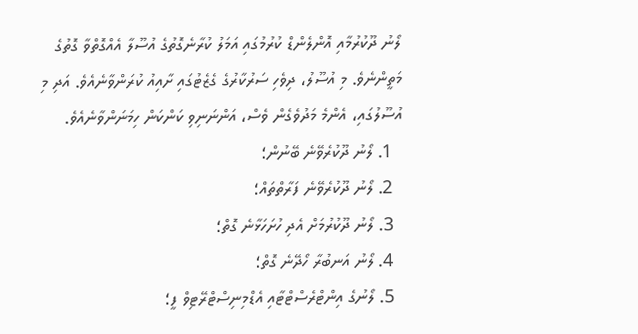ލޯނު ދޫކުރުމާއި އޮންލެންޑް ކުރުމުގައި އަމަލު ކުރާނެގޮތުގެ އުސޫލާ އެއްގޮތްވާ ގޮތުގެ މަތީންނެވެ. މި އުސޫލު، ދިވެހި ސަރުކާރުގެ ގެޒެޓުގައި ށާއިއު ކުރަންވާނެއެވެ. އަދި މި އުސޫލުގައި، އެންމެ މަދުވެގެން ވެސް، އަންނަނިވި ކަންކަން ހިމަނަންވާނެއެވެ.
  1. ލޯނު ދޫކުރެވޭނެ ބޭނުން؛
  2. ލޯނު ދޫކުރެވޭނެ ފަރާތްތައް؛
  3. ލޯނު ދޫކުރުމަށް އެދި ހުށަހަޅާނެ ގޮތް؛
  4. ލޯނު އަނބުރާ ހޯދޭނެ ގޮތް؛
  5. ލޯނުގެ އިންޓްރެސްޓްޓާއި އެޑްމިނިސްޓްރޭޓިވް ފީ؛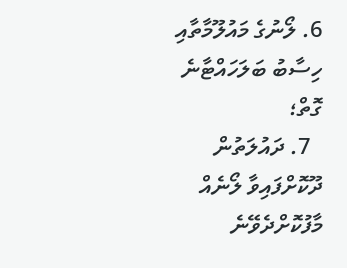6. ލޯނުގެ މައުލޫމާތާއި ހިސާބު ބަލަހައްޓާނެ ގޮތް؛
  7. ދައުލަތުން ދޫކޮށްފައިވާ ލޯނެއް މާފުކޮށްދެވޭނެ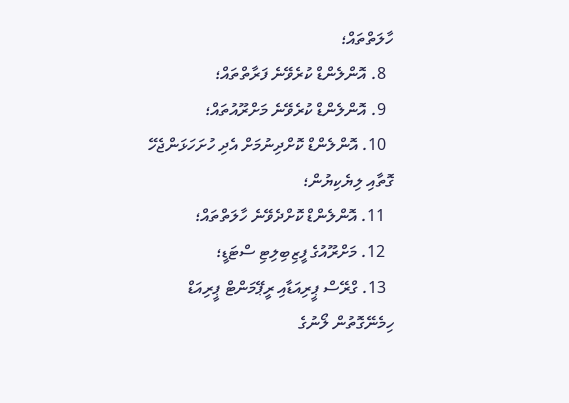ހާލަތްތައް؛
  8. އޮންލެންޑް ކުރެވޭނެ ފަރާތްތައް؛
  9. އޮންލެންޑް ކުރެވޭނެ މަށްރޫއުތައް؛
  10. އޮންލެންޑް ކޮށްދިނުމަށް އެދި ހުށަހަޅަންޖެހޭ ގޮތާއި ލިޔެކިޔުން؛
  11. އޮންލެންޑް ކޮށްދެވޭނެ ހާލަތްތައް؛
  12. މަށްރޫއުގެ ފީޒިބިލިޓި ސްޓަޑީ؛
  13. ގްރޭސް ޕީރިއަޑާއި ރީޕޭމަންޓް ޕީރިއަޑް ހިމެނޭގޮތުން ލޯނުގެ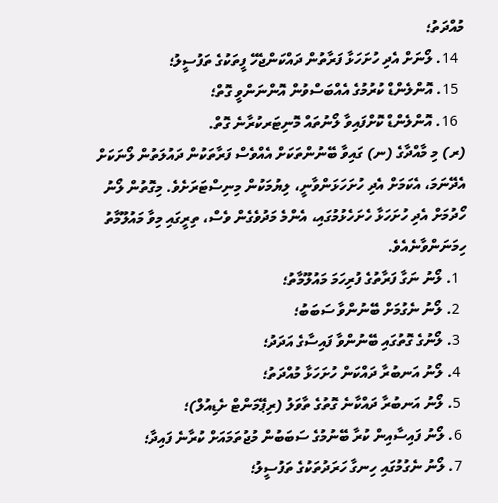މުއްދަތު؛
  14. ލޯނަށް އެދި ހުށަހަޅާ ފަރާތުން ދައްކަންޖެހޭ ފީތަކުގެ ތަފުސީލު؛
  15. އޮންލެންޑް ކުރުމުގެ އެއްބަސްވުން އޮންނަންވީ ގޮތް؛
  16. އޮންލެންޑް ކޮށްފައިވާ ލޯނުތައް މޮނިޓަރކުރާނެ ގޮތް.
(ރ) މި މާއްދާގެ (ނ) ގައިވާ ބޭނުންތަކަށް އެއްވެސް ފަރާތަކުން ދައުލަތުން ލޯނަކަށް އެދޭނަމަ، އެކަމަށް އެދި ހުށަހަޅަންވާނީ، ލިޔުމަކުން މިނިސްޓަރަށެވެ. މިގޮތުން ލޯނު ހޯދުމަށް އެދި ހުށަހަޅާ ހެށަހެޅުމުގައި، އެންމެ މަދުވެގެން ވެސް، ތިރީގައި މިވާ މައުލޫމާތު ހިމަނަންވާނެއެވެ.
  1. ލޯނު ނަގާ ފަރާތުގެ ފުރިހަމަ މައުލޫމާތު؛
  2. ލޯނު ނެގުމަށް ބޭނުންވާ ސަބަބު؛
  3. ލޯނުގެ ގޮތުގައި ބޭނުންވާ ފައިސާގެ އަދަދު؛
  4. ލޯނު އަނބުރާ ދައްކަން ހުށަހަޅާ މުއްދަތު؛
  5. ލޯނު އަނބުރާ ދައްކާނެ ގޮތުގެ ތާވަލު (ރިޕޭމަންޓް ށެޑިއުލް)؛
  6. ލޯނު ފައިސާއިން ކުރާ ބޭނުމުގެ ސަބަބުން މުޖުތަމައަށް ކުރާނެ ފައިދާ؛
  7. ލޯނު ނެގުމުގައި ހިނގާ ހަރަދުތަކުގެ ތަފުސީލު؛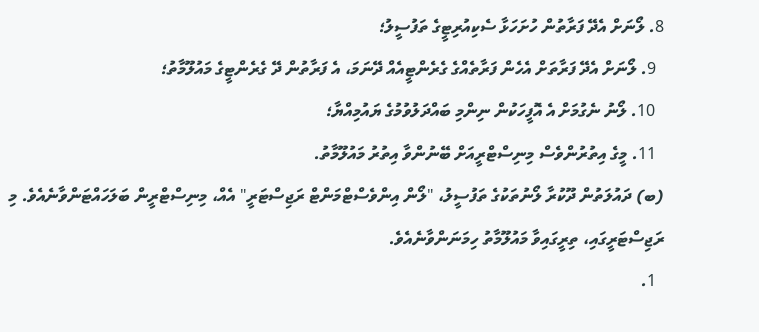8. ލޯނަށް އެދޭ ފަރާތުން ހުށަހަޅާ ސެކިއުރިޓީގެ ތަފުސީލު؛
  9. ލޯނަށް އެދޭ ފަރާތަށް އެހެން ފަރާތެއްގެ ގެރެންޓީއެއް ދޭނަމަ، އެ ފަރާތުން ދޭ ގެރެންޓީގެ މައުލޫމާތު؛
  10. ލޯނު ނެގުމަށް އެ އޮފީހަކުން ނިންމި ބައްދަލުވުމުގެ ޔައުމިއްޔާ؛
  11. މީގެ އިތުރުންވެސް މިނިސްޓްރީއަށް ބޭނުންވާ އިތުރު މައުލޫމާތު.
(ބ) ދައުލަތުން ދޫކުރާ ލޯނުތަކުގެ ތަފުސީލު، "ލޯން އިންވެސްޓްމަންޓް ރަޖިސްޓަރީ" އެއް، މިނިސްޓްރީން ބަލަހައްޓަންވާނެއެވެ. މި ރަޖިސްޓަރީގައި، ތިރީގައިވާ މައުލޫމާތު ހިމަނަންވާނެއެވެ.
  1.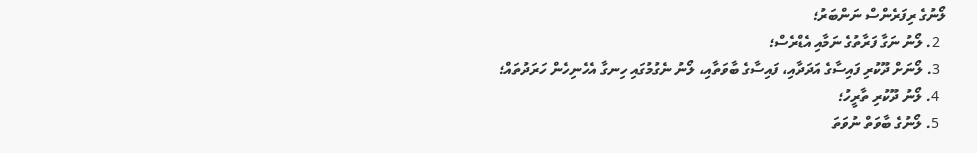ލޯނުގެ ރިފަރެންސް ނަންބަރު؛
  2. ލޯނު ނަގާ ފަރާތުގެ ނަމާއި އެޑްރެސް؛
  3. ލޯނަށް ދޫކުރި ފައިސާގެ އަދަދާއި، ފައިސާގެ ބާވަތާއި، ލޯނު ނެގުމުގައި ހިނގާ އެހެނިހެން ހަރަދުތައް؛
  4. ލޯނު ދޫކުރި ތާރީހު؛
  5. ލޯނުގެ ބާވަތް ނުވަތަ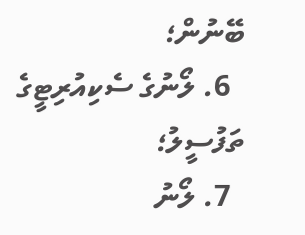ބޭނުން؛
  6. ލޯނުގެ ސެކިއުރިޓީގެ ތަފުސީލު؛
  7. ލޯނު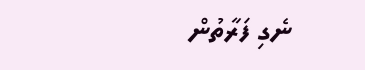ނެގި ފަރާތުން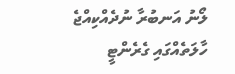ލޯނު އަނބުރާ ނުދެއްކިއްޖެ ހާލަތެއްގައި ގެރެންޓީ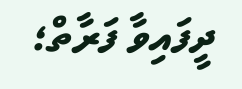ދީފައިވާ ފަރާތް؛